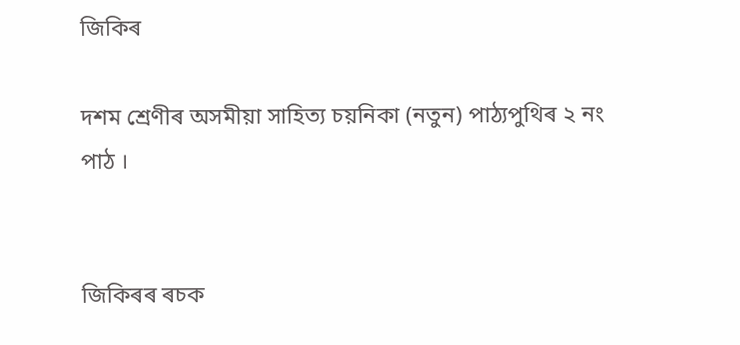জিকিৰ

দশম শ্ৰেণীৰ অসমীয়া সাহিত্য চয়নিকা (নতুন) পাঠ্যপুথিৰ ২ নং পাঠ ।


জিকিৰৰ ৰচক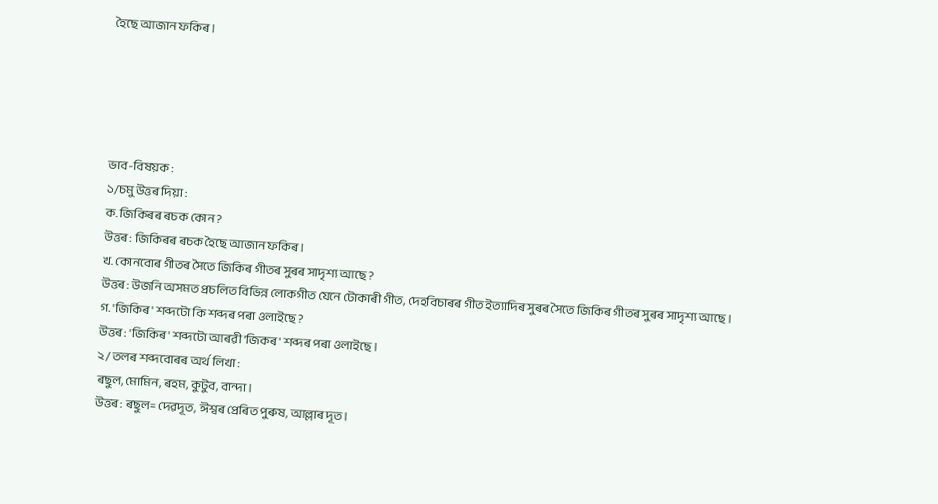হৈছে আজান ফকিৰ।





ভাব-বিষয়ক :
১/চমু উত্তৰ দিয়া :
ক. জিকিৰৰ ৰচক কোন ?
উত্তৰ : জিকিৰৰ ৰচক হৈছে আজান ফকিৰ।
খ. কোনবোৰ গীতৰ সৈতে জিকিৰ গীতৰ সুৰৰ সাদৃশ্য আছে ?
উত্তৰ : উজনি অসমত প্ৰচলিত বিভিন্ন লোকগীত যেনে টোকাৰী গীত, দেহবিচাৰৰ গীত ইত্যাদিৰ সুৰৰ সৈতে জিকিৰ গীতৰ সুৰৰ সাদৃশ্য আছে ।
গ. 'জিকিৰ' শব্দটো কি শব্দৰ পৰা ওলাইছে ?
উত্তৰ : 'জিকিৰ' শব্দটো আৰৱী 'জিকৰ' শব্দৰ পৰা ওলাইছে ।
২/ তলৰ শব্দবোৰৰ অৰ্থ লিখা :
ৰছুল, মোমিন, ৰহম, কুটুব, বান্দা।
উত্তৰ : ৰছুল= দেৱদূত, ঈশ্বৰ প্ৰেৰিত পুৰুষ, আল্লাৰ দূত।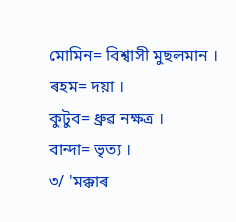মোমিন= বিশ্বাসী মুছলমান ।
ৰহম= দয়া ।
কুটুব= ধ্ৰুৱ নক্ষত্ৰ ।
বান্দা= ভৃত্য ।
৩/ 'মক্কাৰ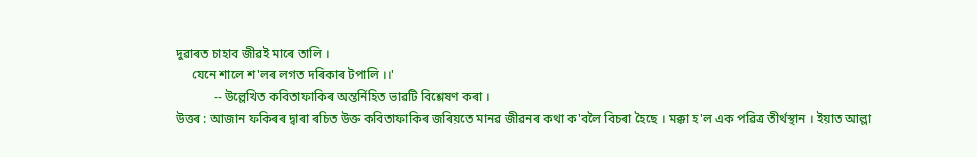দুৱাৰত চাহাব জীৱই মাৰে তালি ।
     যেনে শালে শ'লৰ লগত দৰিকাৰ টপালি ।।'
            -- উল্লেখিত কবিতাফাকিৰ অন্তৰ্নিহিত ভাৱটি বিশ্লেষণ কৰা ।
উত্তৰ : আজান ফকিৰৰ দ্বাৰা ৰচিত উক্ত কবিতাফাকিৰ জৰিয়তে মানৱ জীৱনৰ কথা ক'বলৈ বিচৰা হৈছে । মক্কা হ'ল এক পৱিত্ৰ তীৰ্থস্থান । ইয়াত আল্লা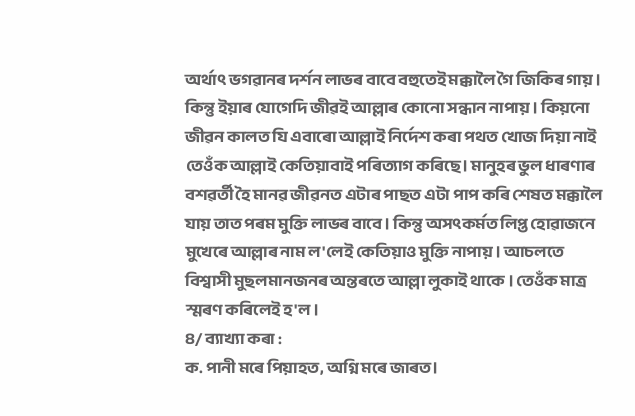অৰ্থাৎ ভগৱানৰ দৰ্শন লাভৰ বাবে বহুতেই মক্কালৈ গৈ জিকিৰ গায় । কিন্তু ইয়াৰ যোগেদি জীৱই আল্লাৰ কোনো সন্ধান নাপায় । কিয়নো জীৱন কালত যি এবাৰো আল্লাই নিৰ্দেশ কৰা পথত খোজ দিয়া নাই তেওঁক আল্লাই কেতিয়াবাই পৰিত্যাগ কৰিছে। মানুহৰ ভুল ধাৰণাৰ বশৱৰ্তী হৈ মানৱ জীৱনত এটাৰ পাছত এটা পাপ কৰি শেষত মক্কালৈ যায় তাত পৰম মুক্তি লাভৰ বাবে । কিন্তু অসৎকৰ্মত লিপ্ত হোৱাজনে মুখেৰে আল্লাৰ নাম ল'লেই কেতিয়াও মুক্তি নাপায় । আচলতে বিশ্বাসী মুছলমানজনৰ অন্তৰতে আল্লা লুকাই থাকে । তেওঁক মাত্ৰ স্মৰণ কৰিলেই হ'ল ।
৪/ ব্যাখ্যা কৰা :
ক. পানী মৰে পিয়াহত, অগ্নি মৰে জাৰত।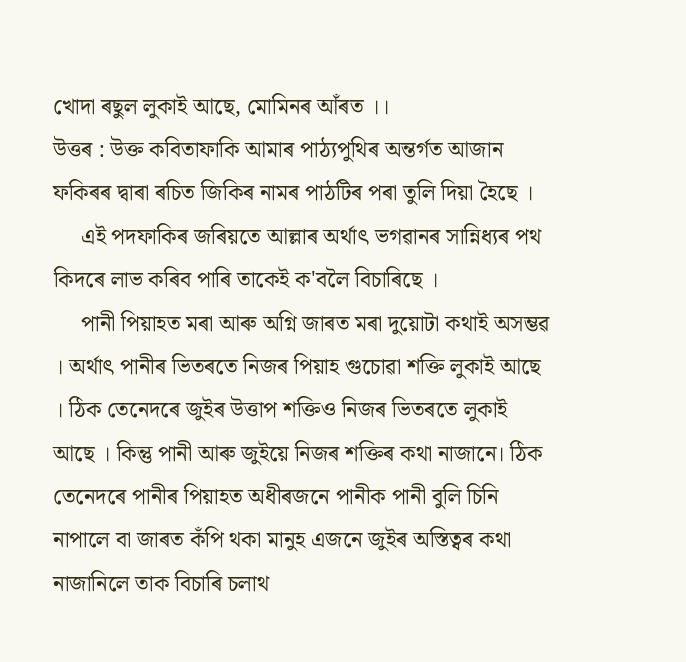খোদা ৰছুল লুকাই আছে, মোমিনৰ আঁৰত ।।
উত্তৰ : উক্ত কবিতাফাকি আমাৰ পাঠ্যপুথিৰ অন্তৰ্গত আজান ফকিৰৰ দ্বাৰা ৰচিত জিকিৰ নামৰ পাঠটিৰ পৰা তুলি দিয়া হৈছে ।
     এই পদফাকিৰ জৰিয়তে আল্লাৰ অৰ্থাৎ ভগৱানৰ সান্নিধ্যৰ পথ কিদৰে লাভ কৰিব পাৰি তাকেই ক'বলৈ বিচাৰিছে ।
     পানী পিয়াহত মৰা আৰু অগ্নি জাৰত মৰা দুয়োটা কথাই অসম্ভৱ । অৰ্থাৎ পানীৰ ভিতৰতে নিজৰ পিয়াহ গুচোৱা শক্তি লুকাই আছে । ঠিক তেনেদৰে জুইৰ উত্তাপ শক্তিও নিজৰ ভিতৰতে লুকাই আছে । কিন্তু পানী আৰু জুইয়ে নিজৰ শক্তিৰ কথা নাজানে। ঠিক তেনেদৰে পানীৰ পিয়াহত অধীৰজনে পানীক পানী বুলি চিনি নাপালে বা জাৰত কঁপি থকা মানুহ এজনে জুইৰ অস্তিত্বৰ কথা নাজানিলে তাক বিচাৰি চলাথ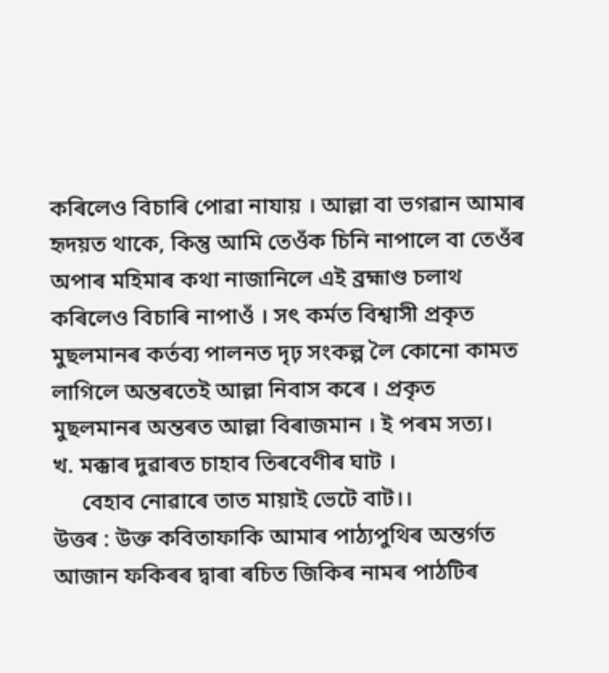কৰিলেও বিচাৰি পোৱা নাযায় । আল্লা বা ভগৱান আমাৰ হৃদয়ত থাকে, কিন্তু আমি তেওঁক চিনি নাপালে বা তেওঁৰ অপাৰ মহিমাৰ কথা নাজানিলে এই ব্ৰহ্মাণ্ড চলাথ কৰিলেও বিচাৰি নাপাওঁ । সৎ কৰ্মত বিশ্বাসী প্ৰকৃত মুছলমানৰ কৰ্তব্য পালনত দৃঢ় সংকল্প লৈ কোনো কামত লাগিলে অন্তৰতেই আল্লা নিবাস কৰে । প্ৰকৃত মুছলমানৰ অন্তৰত আল্লা বিৰাজমান । ই পৰম সত্য।
খ. মক্কাৰ দুৱাৰত চাহাব তিৰবেণীৰ ঘাট ।
     বেহাব নোৱাৰে তাত মায়াই ভেটে বাট।।
উত্তৰ : উক্ত কবিতাফাকি আমাৰ পাঠ্যপুথিৰ অন্তৰ্গত আজান ফকিৰৰ দ্বাৰা ৰচিত জিকিৰ নামৰ পাঠটিৰ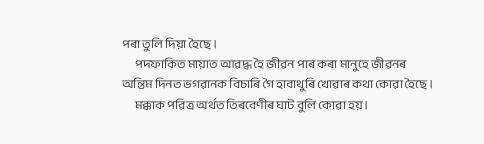পৰা তুলি দিয়া হৈছে ।
      পদফাকিত মায়াত আৱদ্ধ হৈ জীৱন পাৰ কৰা মানুহে জীৱনৰ অন্তিম দিনত ভগৱানক বিচাৰি গৈ হাবাথুৰি খোৱাৰ কথা কোৱা হৈছে ।
      মক্কাক পৱিত্ৰ অৰ্থত তিৰবেণীৰ ঘাট বুলি কোৱা হয় ।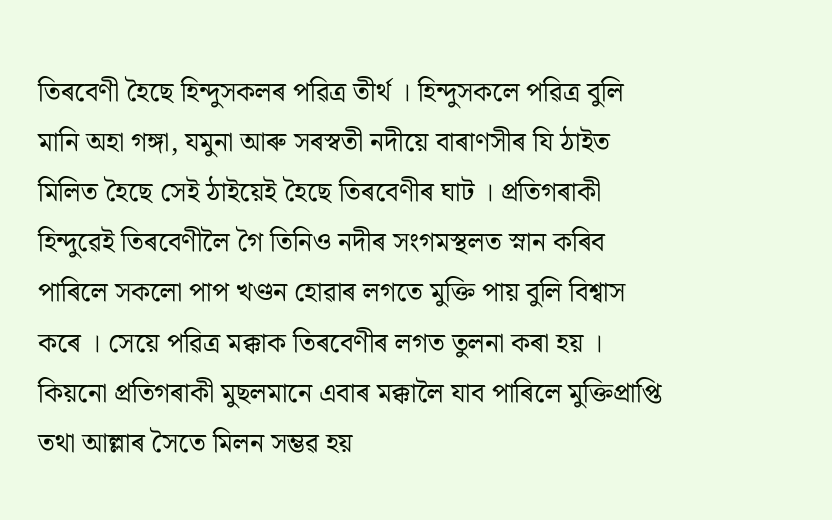তিৰবেণী হৈছে হিন্দুসকলৰ পৱিত্ৰ তীৰ্থ । হিন্দুসকলে পৱিত্ৰ বুলি মানি অহা গঙ্গা, যমুনা আৰু সৰস্বতী নদীয়ে বাৰাণসীৰ যি ঠাইত মিলিত হৈছে সেই ঠাইয়েই হৈছে তিৰবেণীৰ ঘাট । প্ৰতিগৰাকী হিন্দুৱেই তিৰবেণীলৈ গৈ তিনিও নদীৰ সংগমস্থলত স্নান কৰিব পাৰিলে সকলো পাপ খণ্ডন হোৱাৰ লগতে মুক্তি পায় বুলি বিশ্বাস কৰে । সেয়ে পৱিত্ৰ মক্কাক তিৰবেণীৰ লগত তুলনা কৰা হয় । কিয়নো প্ৰতিগৰাকী মুছলমানে এবাৰ মক্কালৈ যাব পাৰিলে মুক্তিপ্ৰাপ্তি তথা আল্লাৰ সৈতে মিলন সম্ভৱ হয়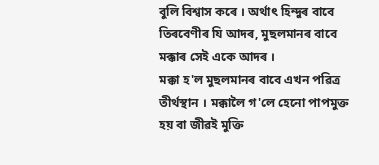বুলি বিশ্বাস কৰে । অৰ্থাৎ হিন্দুৰ বাবে তিৰবেণীৰ যি আদৰ, মুছলমানৰ বাবে মক্কাৰ সেই একে আদৰ ।
মক্কা হ'ল মুছলমানৰ বাবে এখন পৱিত্ৰ তীৰ্থস্থান । মক্কালৈ গ'লে হেনো পাপমুক্ত হয় বা জীৱই মুক্তি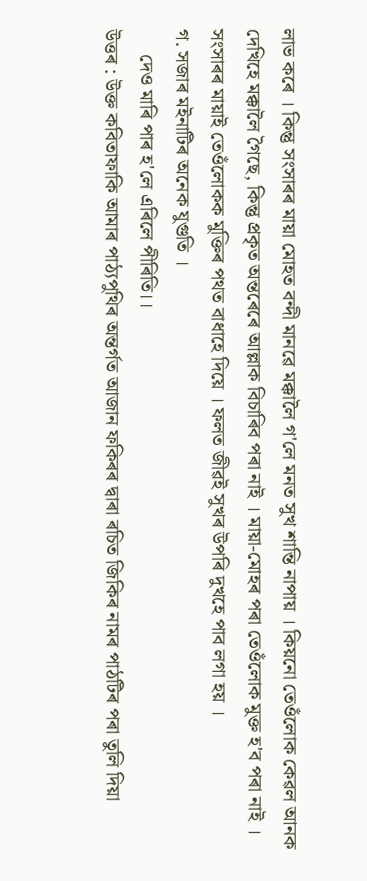লাভ কৰে । কিন্তু সংসাৰৰ মায়া মোহত বন্দী মানৱে মক্কালৈ গ'লে মনত সুখ শান্তি নাপায় । কিয়নো তেওঁলোক কেৱল আনক দেখিহে মক্কালৈ গৈছে, কিন্তু প্ৰকৃত অন্তৰেৰে আল্লাক বিচাৰিব পৰা নাই । মায়া-মোহৰ পৰা তেওঁলোক মুক্ত হ'ব পৰা নাই । সংসাৰৰ মায়াই তেওঁলোকক মুক্তিৰ পথত বাধাহে দিয়ে । ফলত জীৱই সুখৰ উপৰি দুখহে পাব লগা হয় ।
গ. সজাৰ মইনাটিৰ অনেক যুগুতি ।
     দেও মাৰি পাৰ হ'লে এৰিলে পীৰিতি।।
উত্তৰ : উক্ত কবিতাফাকি আমাৰ পাঠ্যপুথিৰ অন্তৰ্গত আজান ফকিৰৰ দ্বাৰা ৰচিত জিকিৰ নামৰ পাঠটিৰ পৰা তুলি দিয়া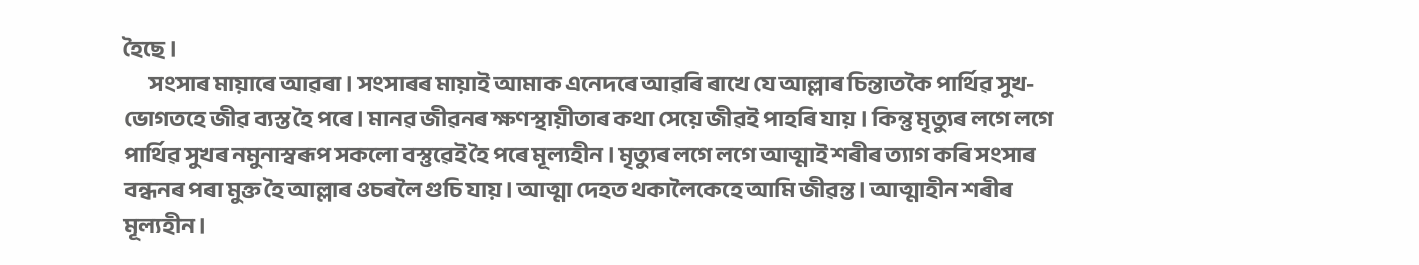হৈছে ।
       সংসাৰ মায়াৰে আৱৰা । সংসাৰৰ মায়াই আমাক এনেদৰে আৱৰি ৰাখে যে আল্লাৰ চিন্তাতকৈ পাৰ্থিৱ সুখ-ভোগতহে জীৱ ব্যস্ত হৈ পৰে । মানৱ জীৱনৰ ক্ষণস্থায়ীতাৰ কথা সেয়ে জীৱই পাহৰি যায় । কিন্তু মৃত্যুৰ লগে লগে পাৰ্থিৱ সুখৰ নমুনাস্বৰূপ সকলো বস্তুৱেই হৈ পৰে মূল্যহীন । মৃত্যুৰ লগে লগে আত্মাই শৰীৰ ত্যাগ কৰি সংসাৰ বন্ধনৰ পৰা মুক্ত হৈ আল্লাৰ ওচৰলৈ গুচি যায় । আত্মা দেহত থকালৈকেহে আমি জীৱন্ত। আত্মাহীন শৰীৰ মূল্যহীন ।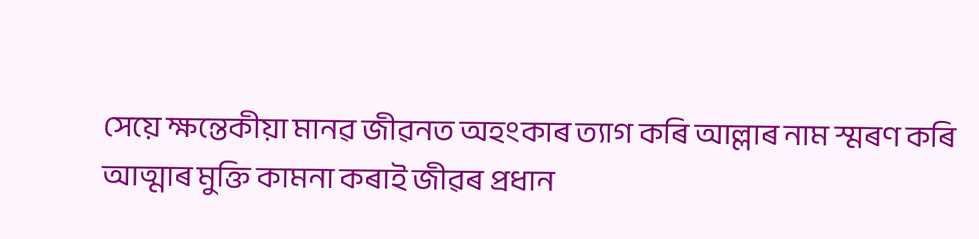সেয়ে ক্ষন্তেকীয়া মানৱ জীৱনত অহংকাৰ ত্যাগ কৰি আল্লাৰ নাম স্মৰণ কৰি আত্মাৰ মুক্তি কামনা কৰাই জীৱৰ প্ৰধান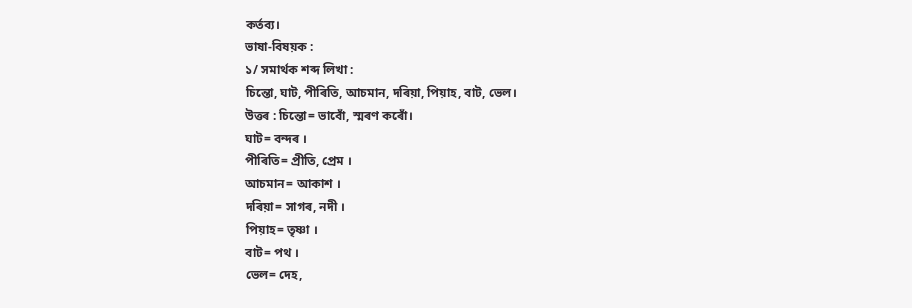কৰ্তব্য।
ভাষা-বিষয়ক :
১/ সমাৰ্থক শব্দ লিখা :
চিন্তো, ঘাট, পীৰিতি, আচমান, দৰিয়া, পিয়াহ, বাট, ভেল।
উত্তৰ : চিন্তো= ভাবোঁ, স্মৰণ কৰোঁ।
ঘাট= বন্দৰ ।
পীৰিতি= প্ৰীতি, প্ৰেম ।
আচমান= আকাশ ।
দৰিয়া= সাগৰ, নদী ।
পিয়াহ= তৃষ্ণা ।
বাট= পথ ।
ভেল= দেহ,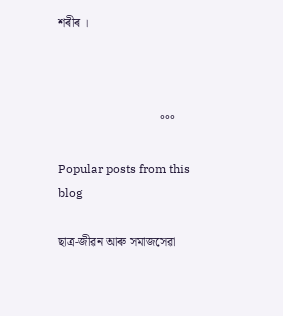শৰীৰ ।



                                 °°°

Popular posts from this blog

ছাত্ৰ-জীৱন আৰু সমাজসেৱা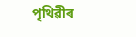পৃথিৱীৰ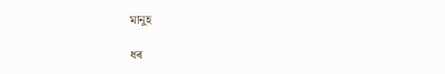মানুহ

ধৰ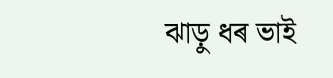ঝাড়ু ধৰ ভাই